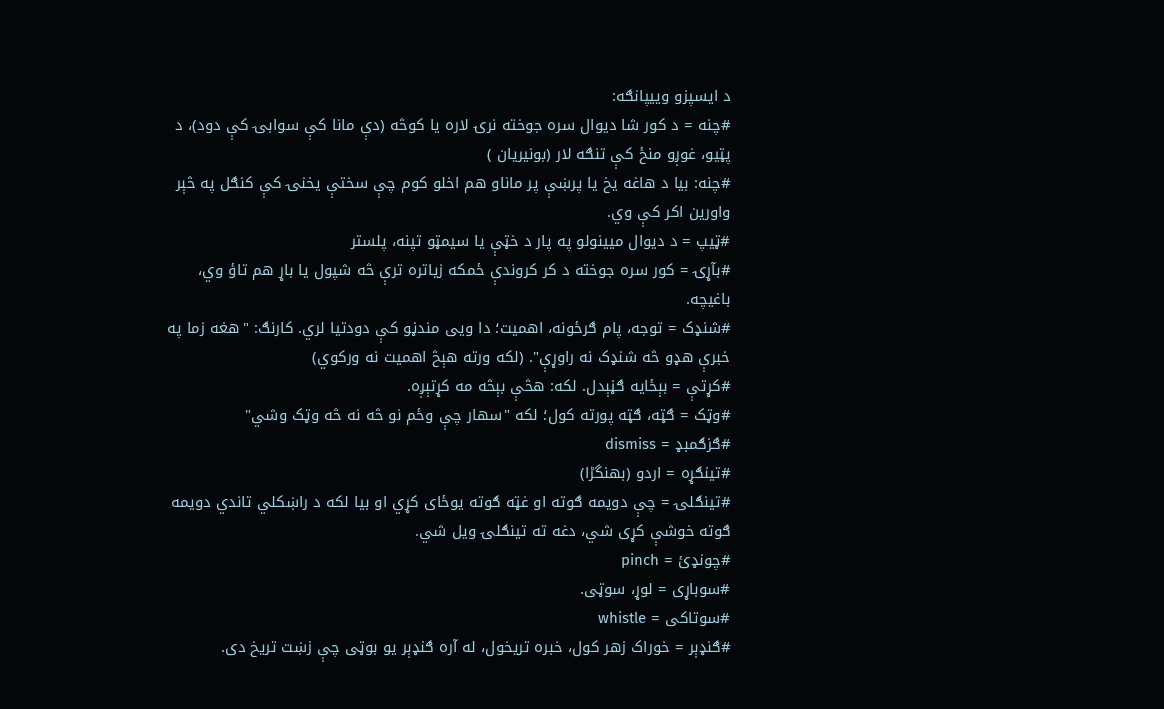د ايسپزو ويیپانګه:
#چنه = د کور شا ديوال سره جوخته نرۍ لاره يا کوڅه (دې مانا کې سوابۍ کې دود)، د پټيو، غوږو منځ کې تنګه لار (بونيريان )
#چنه: بيا د هاغه يخ يا پرښې پر ماناو هم اخلو کوم چې سختې يخنۍ کې کنګل په څېر واورين اکر کې وي.
#ټيپ = د ديوال ميينولو په پار د خټې يا سيمټو تپنه، پلستر
#بآړۍ = کور سره جوخته د کر کروندې ځمکه زياتره ترې څه شپول يا باړ هم تاؤ وي، باغيچه.
#شنډک = توجه، پام ګرځونه، اهميت؛ دا ويی مندڼو کې دودتيا لري. کارنګ: "هغه زما په خبرې هډو څه شنډک نه راوړې". (لکه ورته هېڅ اهميت نه ورکوي)
#کړتې = بېځايه ګڼېدل. لکه: هڅې بېڅه مه کړتېږه.
#وټک = ګټه، ګټه پورته کول؛ لکه "سهار چې وځم نو څه نه څه وټک وشي"
#ګزګمبډ = dismiss
#تينګړه = اردو (بھنگڑا)
#تينګلۍ = چې دويمه ګوته او غټه ګوته يوځای کړي او بيا لکه د راښکلي تاندي دويمه ګوته خوشې کړی شي، دغه ته تينګلۍ ويل شي.
#چونډئ = pinch
#سوباړی = لوړ، سوټی.
#سوتاکی = whistle
#ګنډېر = خوراک زهر کول، خبره تريخول، له آره ګنډېر يو بوټی چې زښت تريخ دی.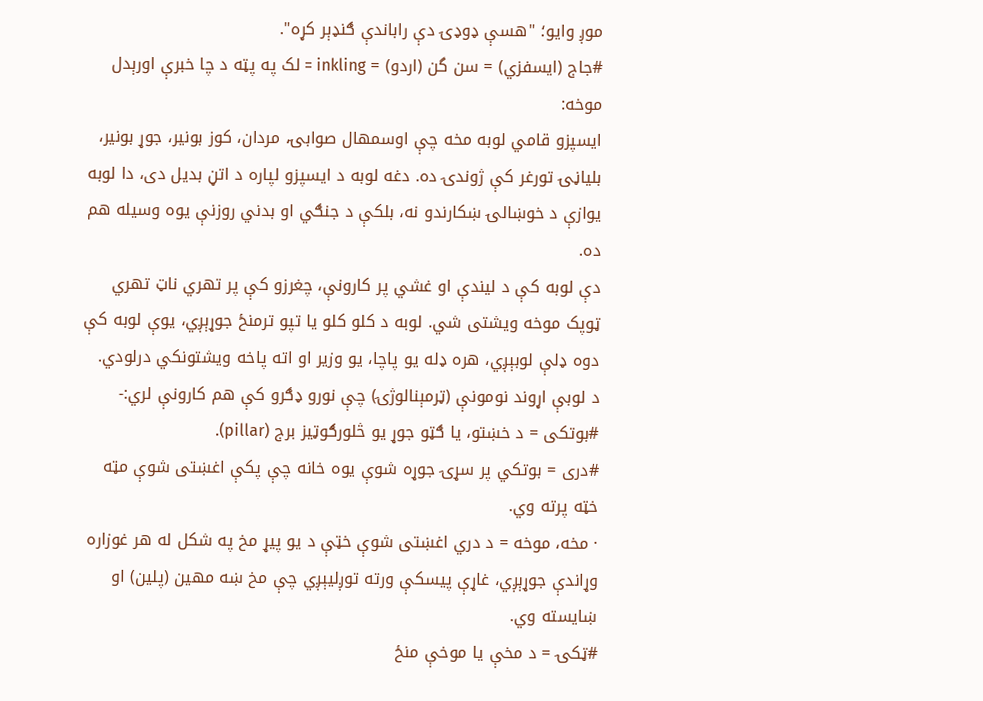موږ وايو؛ "هسې ډوډۍ دې راباندې ګنډېر کړه".
#جاج (ايسفزي) = سن گن (اردو) = inkling = لک په پټه د چا خبرې اورېدل
موخه:
ايسپزو قامي لوبه مخه چې اوسمهال صوابۍ، مردان، کوز بونير، جوړ بونير، بلياڼۍ تورغر کې ژوندۍ ده. دغه لوبه د ايسپزو لپاره د اتڼ بديل دی، دا لوبه يوازې د خوښالۍ ښکارندو نه، بلکې د جنګي او بدني روزنې يوه وسيله هم ده.
دې لوبه کې د ليندې او غشي پر کارونې، چغرزو کې پر تهري ناټ تهري ټوپک موخه ويشتی شي. لوبه د کلو کلو يا تپو ترمنځ جوړېږي، يوې لوبه کې دوه ډلې لوبېږي، هره ډله يو پاچا، يو وزير او اته پاخه ويشتونکي درلودي.
د لوبې اړوند نومونې (ټرمېنالوژۍ) چې نورو ډګرو کې هم کارونې لري:-
#بوتکی = د خښتو، يا ګټو جوړ يو څلورګوټيز برج (pillar).
#دری = بوتکي پر سړۍ جوړه شوې يوه خانه چې پکې اغښتی شوې مټه خټه پرته وي.
· مخه، موخه = د دري اغښتی شوې خټې د يو پيړ مخ په شکل له هر غوزاره وړاندې جوړېږي، غاړې پيسکې ورته توږلیېږي چې مخ ښه مهين (پلين) او ښايسته وي.
#ټکۍ = د مخې يا موخې منځ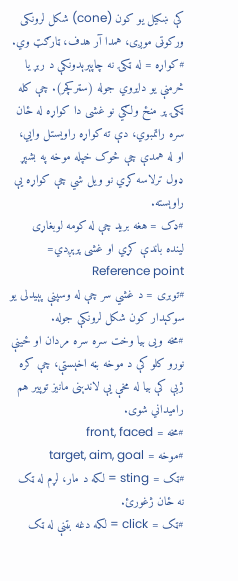کې ښکيل يو کون (cone) شکل لرونکی ورکوټی موږی، همدا آر هدف، ټارګټ وي.
#کواړه = له ټکۍ نه چاپېرېدونکې د ربړ يا څرمنې يو دايروي جوله (سټرکچر). چې کله ټکۍ پر منځ ولګي نو غشی دا کواړه له ځان سره راتمبوي، دې ته کواړه راويستل وايي، او له همدې چې څوک خپله موخه په بشپړ ډول ترلاسه کړي نو ويل شي چې کواړه يې راوېسته.
#ډک = هغه بريد چې له کومه لوبغاړی لينده باندې کړي او غشی پرېږدي= Reference point
#توبری = د غشي سر چې له وسپنې پېيدلی يو سوکېدار کون شکل لرونکې جوله.
#مخه ويی بيا وخت سره سره مردان او ځينې نورو کلو کې د موخه بڼه اخېستې، چې کره ژبې کې بيا له مخې يې لاندېنی مانيز توپير هم راميداني شوی.
#مخه = front, faced
#موخه = target, aim, goal
#ټک = sting = لکه د مار، لړم له ټک نه ځان ژغورئ.
#ټک = click = لکه دغه بټنې له ټک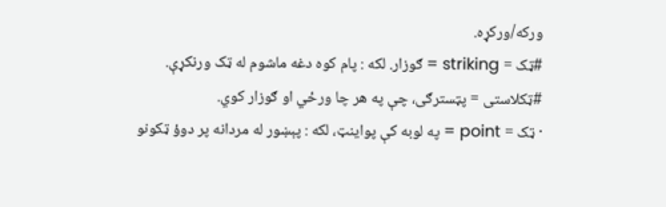ورکه/ورکړه.
#ټک = striking = ګوزار. لکه : پام کوه دغه ماشوم له ټک ورنکړې.
#ټکلاستی = پټسترګی، چې په هر چا ورځي او ګوزار کوي.
· ټک = point = په لوبه کې پواينټ، لکه : پېښور له مردانه پر دوؤ ټکونو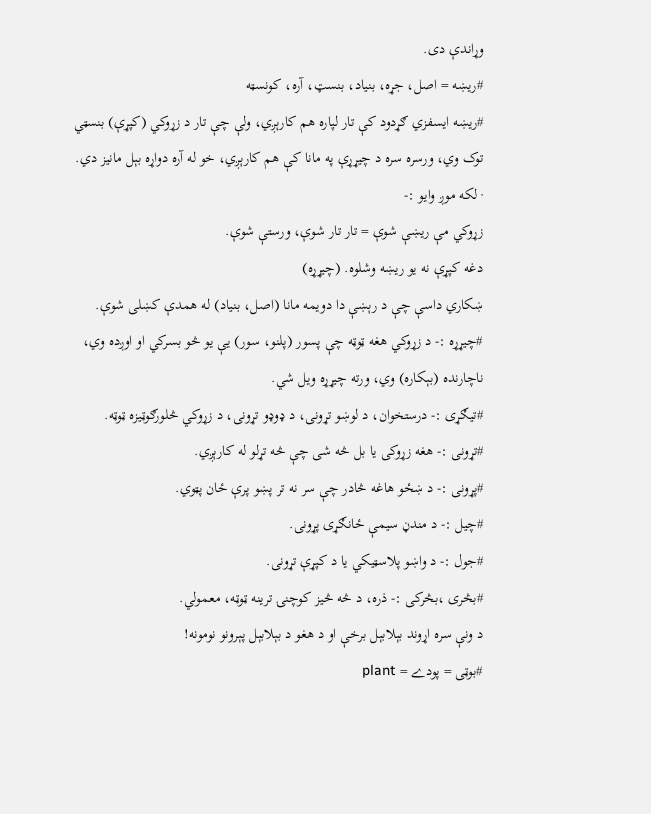وړاندې دی.
#ريښه = اصل، جړه، بنياد، بنسټ، آره، کونسټه
#ريښه ايسفزي ګړدود کې تار لپاره هم کارېږي، ولې چې تار د زړوکي (کپړې) بنسټي توک وي، ورسره سره د چيړړې په مانا کې هم کارېږي، خو له آره دواړه بېل مانيز دي.
· لکه موږ وايو :-
زړوکي مې ريښې شوې = تار تار شوې، ورستې شوې.
دغه کپړې نه يو ريښه وشلوه. (چيړړه)
ښکاري داسې چې د رېښې دا دويمه مانا (اصل، بنياد) له همدې کښلی شوې.
#چيړړه :- د زړوکي هغه ټوټه چې پسور (پلنو، سور) يې يو څو بسرکي او اوږده وي، ناچارنده (بېکاره) وي، ورته چيړړه ويل شي.
#تيګړی :- درستخوان، د لوښو تړونی، د ډوډو تړونی، د زړوکي څلورګوټيزه ټوټه.
#تړونی :- هغه زړوکی يا بل څه شی چې څه تړلو له کارېږي.
#پړونی :- د ښځو هاغه څادر چې سر نه تر پښو پرې ځان پټوي.
#چيل :- د مندڼ سيمې ځانګړی پړونی.
#جول :- د واښو پلاسټیکي يا د کپړې تړونی.
#بڅری ،بڅرکی :- ذره، د څه څيز کوچنۍ ترينه ټوټه، معمولي.
د ونې سره اړوند بېلابېل برخې او د هغو د بېلابېل پېرونو نومونه!
#بوټی = پودے = plant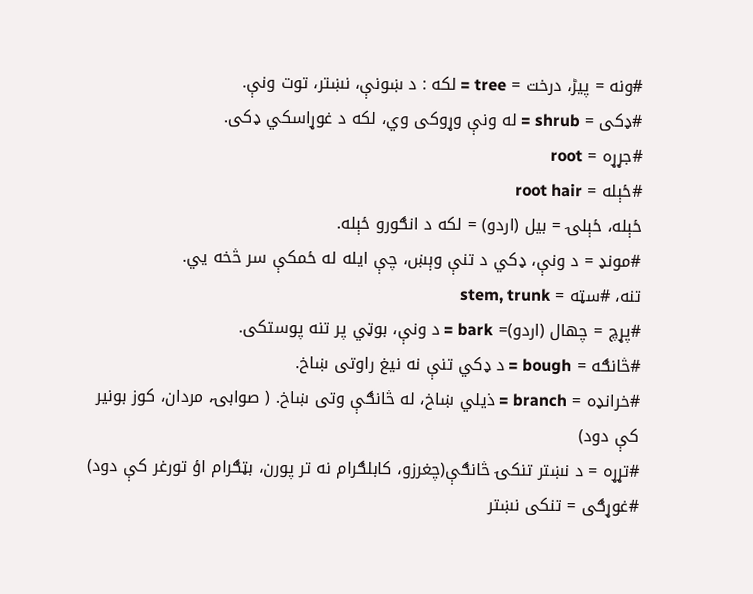#ونه = پیڑ، درخت = tree = لکه : د ښونې، نښتر، توت ونې.
#ډکی = shrub = له ونې وړوکی وي، لکه د غوړاسکي ډکی.
#جړړه = root
#ځېله = root hair
ځېله، ځېلۍ = بيل (اردو) = لکه د انګورو ځېله.
#مونډ = د ونې، ډکي د تنې وېښ، چې ايله له ځمکې سر څخه يي.
تنه، #سټه = stem, trunk
#پړچ = چهال (اردو)= bark = د ونې، بوټي پر تنه پوستکی.
#څانګه = bough = د ډکي تنې نه نيغ راوتی ښاخ.
#خرانډه = branch = ذيلي ښاخ، له څانګې وتی ښاخ. ( صوابۍ، مردان، کوز بونير کې دود)
#تړړه = د نښتر تنکۍ څانګې(چغرزو، کابلګرام نه تر پورن، بټګرام اؤ تورغر کې دود)
#غوړګی = تنکی نښتر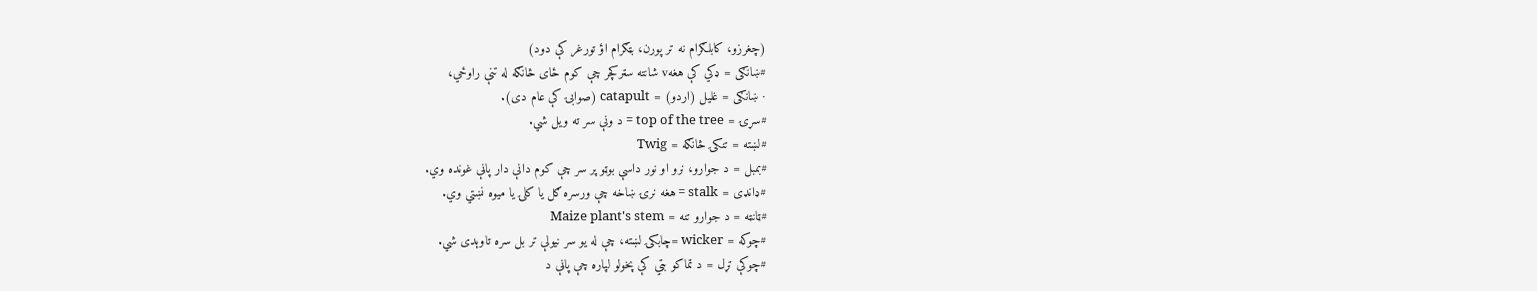(چغرزو، کابلګرام نه تر پورن، بټګرام اؤ تورغر کې دود)
#ښانګی = ډکي کې هغهv شانته سټرکچر چې کوم ځای څانګه له تنې راوځي،
· ښانګی = غليل (اردو) = catapult (صوابۍ کې عام دی).
#سړۍ = top of the tree = د ونې سر ته ويل شي.
#لښته = تنکۍ څانګه = Twig
#بمبل = د جوارو، نرو او نور داسې بوټو پر سر چې کوم دانې دار پاڼې غونده وي.
#ډانډی = stalk = هغه نرۍ ښاخه چې ورسره ګل يا کلۍ يا ميوه نښتي وي.
#ټانټه = د جوارو تنه = Maize plant's stem
#چوکه = wicker =چابکۍ لښته، چې له يو سر نيولې تر بل سره تاوېدی شي.
#چوکې تړل = د تماکو بټي کې پخولو لپاره چې پاڼې د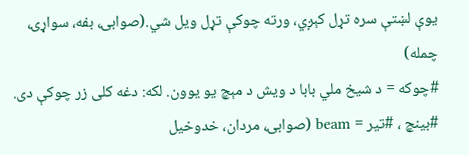يوې لښتې سره تړل کېږي، ورته چوکې تړل ويل شي.(صوابۍ، بفه، سواړۍ، چمله)
#چوکه = د شيخ ملي بابا د ويش د مېچ يو يوون. لکه: دغه کلی زر چوکې دی.
#بينچ ، #تير = beam (صوابۍ، مردان، خدوخيل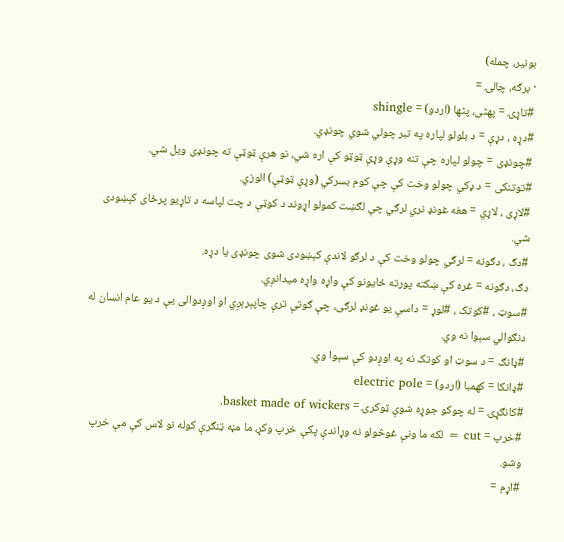بونير، چمله)
· برګه، چالۍ =
#تاړۍ = پهٹی، پٹھا (اردو) = shingle
#دړه ، دړې = د بلولو لپاره په تبر چولي شوي چونډي.
#چونډی = چولو لپاره چې تنه وړې وړې ټوټو کې اره شي، نو هرې ټوټې ته چونډی ويل شي.
#توتنکی = د ډکي چولو وخت کې چې کوم بسرکي (وړې ټوټې) الوزي.
#لاړی ، لاړي = هغه غونډ نري لرګي چې لګښت کمولو اړوند د کوټې د چت لپاسه د تاړيو پرځای کېښودی شي.
#دګ ، دګونه = لرګي چولو وخت کې د لرګو لاندې کېښودی شوی چونډی يا دړه.
دګ، دګونه = غره کې ښکته پورته ځايونو کې واړه واړه ميدانږي.
#سوټ ، #کوتک ، #لوړ = داسې يو غونډ لرګی، چې ګوتې ترې چاپېرېږي او اوږدوالی يې د يو عام انسان له دنګوالي سېوا نه وي.
#ډانګ = د سوټ او کوتک نه په اوږدو کې سېوا وي.
#ډانکا = کھمبا (اردو) = electric pole
#کانګړۍ = له چوکو جوړه شوې ټوکرۍ = basket made of wickers.
#خرپ = cut = لکه ما ونې غوڅولو نه وړاندې پکې خرپ وکړ، ما مڼه ټنګرې کوله نو لاس کې مې خرپ وشو.
#اړم =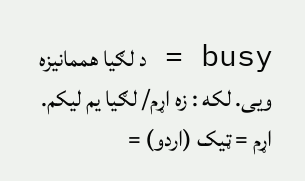busy = د لګيا هممانيزه ويی. لکه : زه اړم/ لګيا يم ليکم.
اړم = ټيک (اردو) =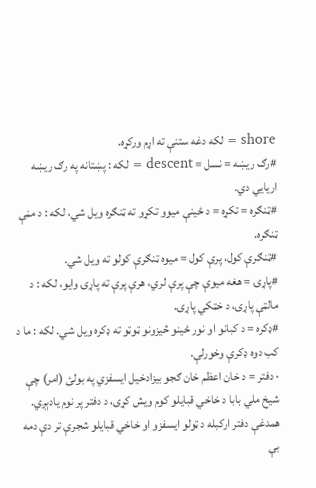shore = لکه دغه ستنې ته اړم ورکړه.
#رګ ریښه = نسل = descent = لکه : پښتانه په رګ ريښه اريايي دي.
#ټنګره = تکړه = د ځينې ميوو تکړو ته ټنګره ويل شي، لکه : د مڼې ټنګره.
#ټنګرې کول، پرې کول = ميوه ټنګرې کولو ته ويل شي.
#پاړۍ = هغه ميوې چې پرې لري، هرې پرې ته پاړۍ وايو، لکه : د مالټې پاړۍ، د خټکي پاړۍ.
#ډکره = د کبانو او نور ځينو څيزونو ټوټو ته ډکره ويل شي. لکه : ما د کب دوه ډکرې وخورلې.
· دفتر = د خان اعظم خان ګجو بيزادخيل ايسفزي په بولئ (امر) چې شيخ ملي بابا د خاخي قبايلو کوم ويش کړی، د دفتر پر نوم يادېږي. همدغې دفتر ارکبله د ټولو ايسفزو او خاخي قبايلو شجرې تر دې دمه بې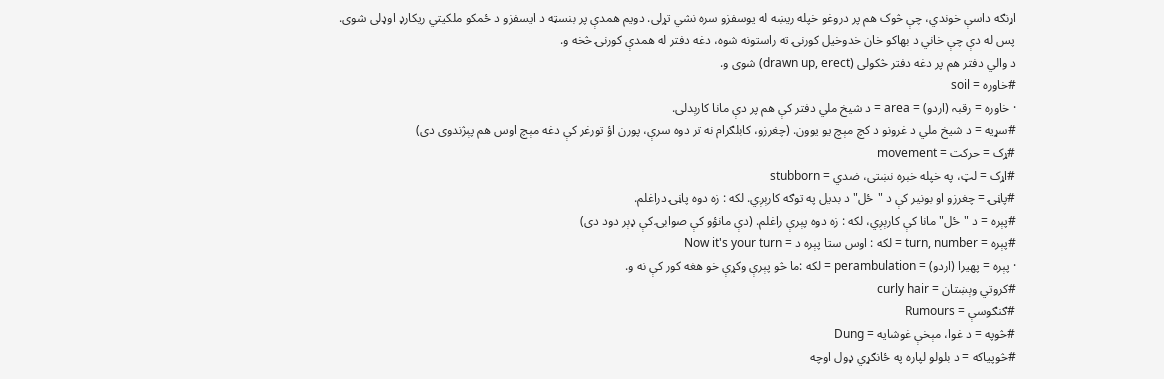اړنګه داسې خوندي، چې څوک هم پر دروغو خپله ريښه له يوسفزو سره نشي تړلی. دويم همدې پر بنسټه د ايسفزو د ځمکو ملکيتي ريکارډ اوډلی شوی.
پس له دې چې خاني د بهاکو خان خدوخيل کورنۍ ته راستونه شوه، دغه دفتر له همدې کورنۍ څخه و.
د والي دفتر هم پر دغه دفتر څکولی (drawn up, erect) شوی و.
#خاوره = soil
· خاوره = رقبہ (اردو) = area = د شيخ ملي دفتر کې هم پر دې مانا کارېدلی.
#سړيه = د شيخ ملي د غرونو د کچ مېچ يو يوون. (چغرزو، کابلګرام نه تر دوه سرې، پورن اؤ تورغر کې دغه مېچ اوس هم پېژندوی دی)
#ړک = حرکت = movement
#اړک = لټ، په خپله خبره نښتی، ضدي = stubborn
#پاڼۍ = چغرزو او بونير کې د "ځل" د بديل په توګه کارېږي. لکه : زه دوه پاڼۍ دراغلم.
#پېره = د "ځل" مانا کې کارېږي، لکه : زه دوه پېرې راغلم. (دې مانؤو کې صوابۍ کې ډېر دود دی)
#پېره = turn, number = لکه : اوس ستا پېره د = Now it's your turn
· پېره = پھیرا (اردو) = perambulation = لکه :ما څو پېرې وکړې خو هغه کور کې نه و.
#کروتي وېښتان = curly hair
#ګنګوسې = Rumours
#څوپه = د غوا، مېخې غوشايه = Dung
#څوپياکه = د بلولو لپاره په ځانګړي ډول اوچه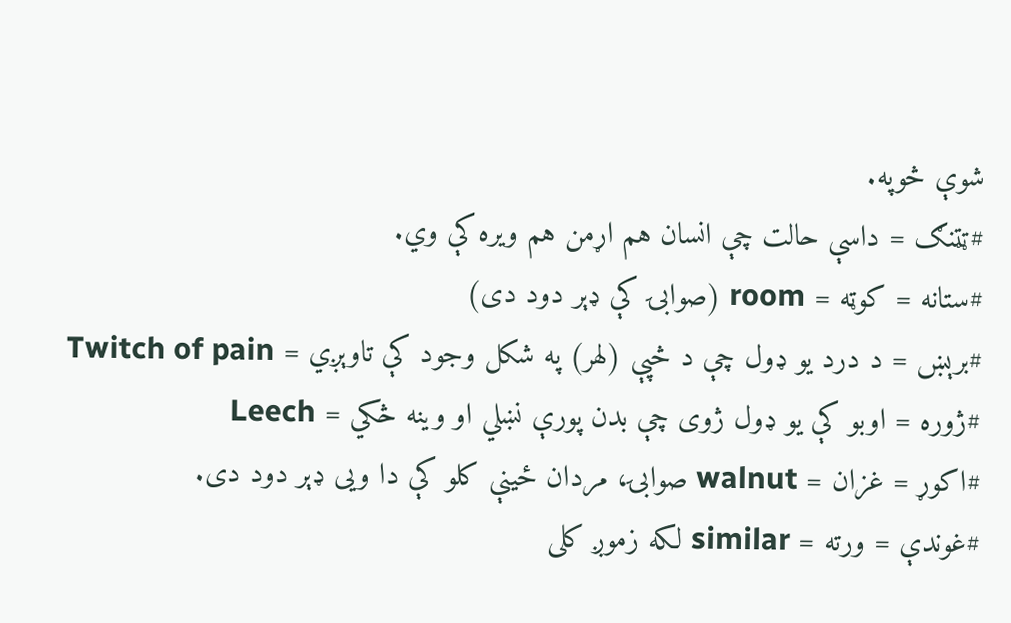شوې څوپه.
#ټټنګ = داسې حالت چې انسان هم اړمن هم ويره کې وي.
#ستانه = کوټه = room (صوابۍ کې ډېر دود دی)
#برېښ = د درد يو ډول چې د څپې (لهر) په شکل وجود کې تاوېږي = Twitch of pain
#ژوره = اوبو کې يو ډول ژوی چې بدن پورې نښلي او وينه څکي = Leech
#اکوړ = غزان = walnut صوابۍ، مردان ځينې کلو کې دا ويی ډېر دود دی.
#غوندې = ورته = similar لکه زموږ کلی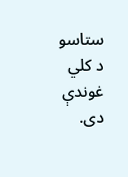ستاسو د کلي غوندې دی.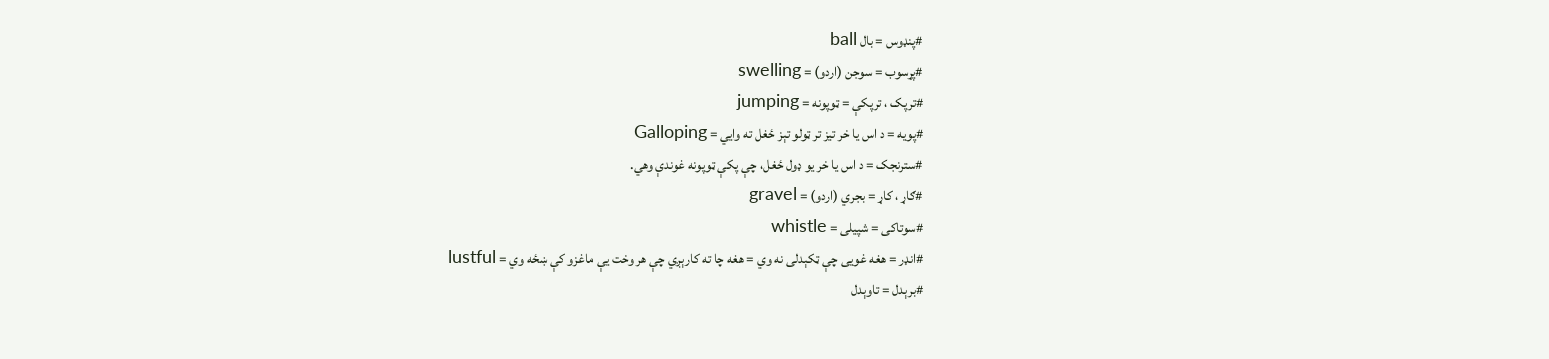#پنډوس = بال ball
#پړسوب = سوجن (اردو) = swelling
#ترپک ، ترپکې = ټوپونه = jumping
#پويه = د اس يا خر تيز تر ټولو تېز ځغل ته وايي = Galloping
#سترنجک = د اس يا خر يو ډول ځغل، چې پکې ټوپونه غوندې وهي.
#ګاړ ، کاړ = بجري (اردو) = gravel
#سوتاکی = شپيلی = whistle
#انډر = هغه غويی چې ټکېدلی نه وي = هغه چا ته کارېږي چې هر وخت يې ماغزو کې ښځه وي = lustful
#برېدل = تاوېدل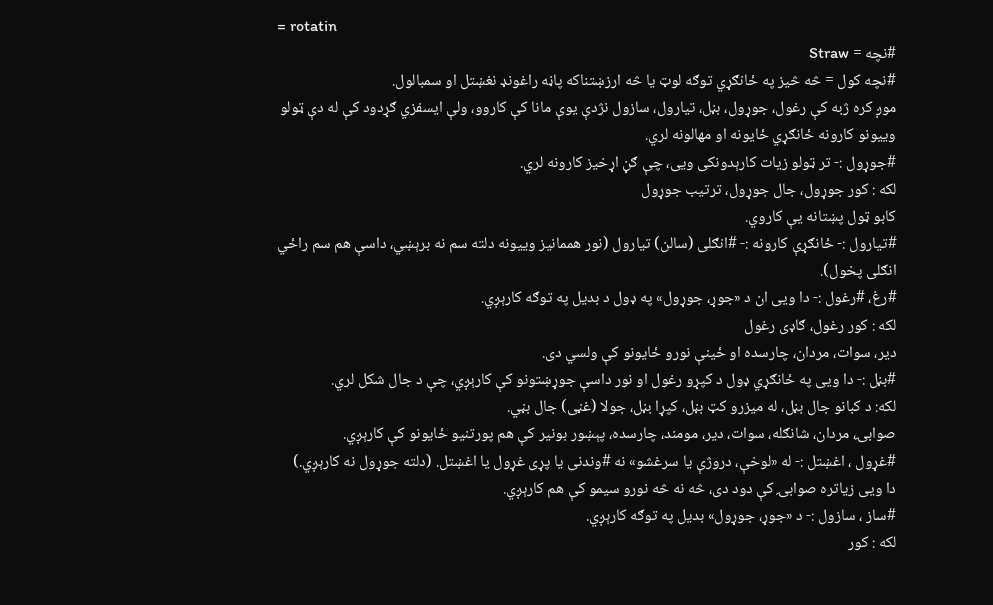= rotatin
#نچه = Straw
#نچه کول = څه څيز په ځانګړي توګه لوټ يا څه ارزښتناکه پاڼه راغونډ نغښتل او سمبالول.
موږ کره ژبه کې رغول، جوړول، بڼل، تيارول، سازول نژدې يوې مانا کې کاروو، ولې ايسفزي ګړدود کې له دې ټولو وييونو کارونه ځانګړي ځايونه او مهالونه لري.
#جوړول :- تر ټولو زيات کارېدونکی ويی، چې ګڼ اړخيز کارونه لري.
لکه : کور جوړول، جال جوړول، ترتيب جوړول
کابو ټول پښتانه يې کاروي.
#تیارول :- ځانګړې کارونه :- #انګلی (سالن) تيارول (نور هممانيز وييونه دلته سم نه برېښي، داسې هم سم راځي انګلی پخول).
#رغ، #رغول :- دا ويی ان د «جوړ، جوړول» په ډول د بديل په توګه کارېږي.
لکه : کور رغول، ګاډی رغول
دير، سوات، مردان، چارسده او ځينې نورو ځايونو کې ولسي دی.
#بڼل :- دا ويی په ځانګړي ډول د کپړو رغول او نور داسې جوړښتونو کې کارېږي، چې د جال شکل لري.
لکه: د کبانو جال بڼل، له ميزرو کټ بڼل، کپړا بڼل، جولا (غڼی) جال بڼي.
صوابۍ، مردان، شانګله، سوات، دير، مومند، چارسده، پېښور بونير کې هم پورتنيو ځايونو کې کارېږي.
#غړول ، اغښتل :- له «لوخې، دروژې يا سرغشو» نه #وندنی يا پړی غړول يا اغښتل. (دلته جوړول نه کارېږي.)
دا ويی زياتره صوابۍ کې دود دی، څه نه څه نورو سيمو کې هم کارېږي.
#ساز ، سازول :- د «جوړ، جوړول» بديل په توګه کارېږي.
لکه : کور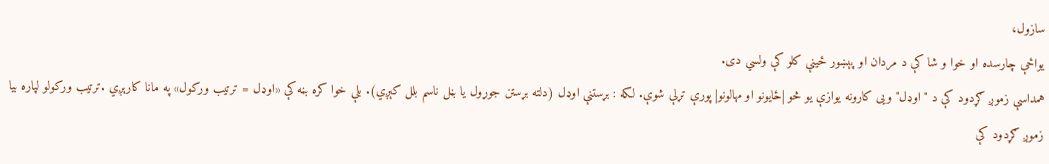سازول،
يواځې چارسده او خوا و شا کې د مردان او پېښور ځينې کلو کې ولسي دی.
همداسې زموږ ګړدود کې د "اوډل" ويی کارونه يوازې يو څو |ځايونو او مهالونو| پورې تړلې شوې. لکه : بړستنې اوډل (دلته بړستن جوړول يا بڼل ناسم بلل کېږي). بلې خوا کره بڼه کې «اوډل = ترتيب ورکول» په مانا کارېږي .ترتيب ورکولو لپاره بيا زموږ ګړدود کې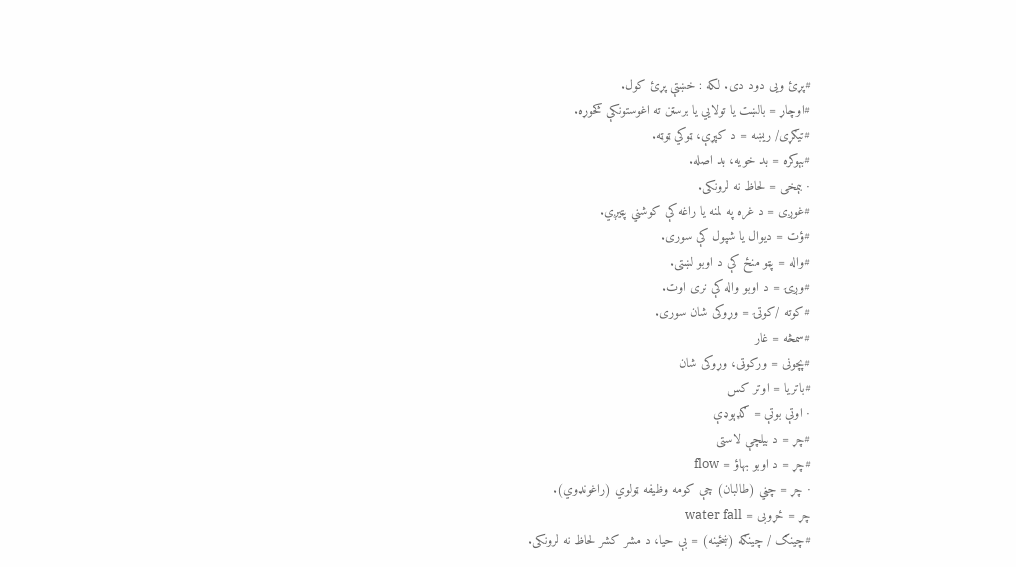#پړئ ويی دود دی. لکه : خښتې پړئ کول.
#اوچاړ = بالښت يا تولايي يا برسټن ته اغوستونکې کڅوړه.
#تيګړی/ ريښه = د کپړې، ټوکي ټوټه.
#بېوکره = بد خويه، بد اصله.
· بېمخی = لحاظ نه لرونکی.
#غوږی = د غره په لمنه يا راغه کې کوشني پټيږي.
#ؤت = ديوال يا شپول کې سوری.
#واله = پټو منځ کې د اوبو لښتی.
#وږۍ = د اوبو واله کې نری اوت.
#کوته /کوتۍ = وړوکی شان سوری.
#سمڅه = غار
#پچونی = ورکوټی، وړوکی شان
#باتريا = اوتر کس
· اوتې بوتې = ګډېوډې
#چړ = د بيلچې لاستی
#چړ = د اوبو بهاؤ = flow
· چړ = چڼي (طالبان) چې کومه وظيفه ټولوي (راغونډوي).
چړ = ځړوبی = water fall
#چينګ / چينګه (ښځينه) = بې حيا، د مشر کشر لحاظ نه لرونکی.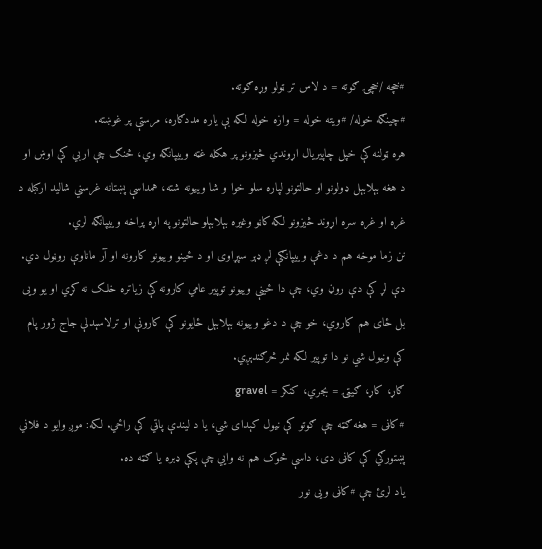#خچه /خچۍ ګوته = د لاس تر ټولو وړه ګوته.
#چينګه خوله/ #ويته خوله = وازه خوله لکه بې ياره مددګاره، مرستې پر غوښته.
هره ټولنه کې خپل چاپيريال اړوندي څيزونو پر هکله غټه وييپانګه وي، څنګ چې اربي کې اوښ او د هغه بېلابېل ډولونو او حالتونو لپاره سلو خوا و شا وييونه شته، همداسې پښتانه غرسني شاليد ارکبله د غره او غره سره اړوند څيزونو لکه کاڼو وغيره بېلابېلو حالتونو په اړه پراخه وييپانګه لري.
نن زما موخه هم د دغې وييپانګې لږ ډېر سپړاوی او د ځينو وييونو کارونه او آر ماناوې روڼول دي.
دې لړ کې دې روڼ وي، چې دا ځينې وييونو توپير عامي کارونه کې زياتره خلک نه کړي او يو ويی بل ځای هم کاروي، خو چې د دغو وييونه بېلابېل ځايونو کې کارونې او ترلاسېدلې جاج ژور پام کې ونيول شي نو دا توپير لکه نمر څرګندېږي.
ګاړ، کاړ، ګيټۍ = بجري، کنکر = gravel
#کاڼی = هغه ګټه چې ګوتو کې نيول کېدای شي، يا د ليندې پاټي کې راځي. لکه: موږ وايو د فلاني پښتورګي کې کاڼی دی، داسې څوک هم نه وايي چې پکې ډبره يا ګټه ده.
ياد لرئ چې #کاڼی ويی نور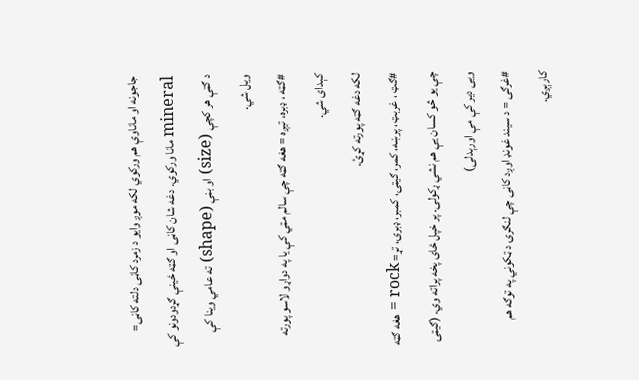جاجونه او ماناوې هم ورکوي لکه موږ وايو د زمرد کاڼی دلته کاڼی= mineral مانا ورکوي. دغه شان کاڼی او ګټه ځينې ګړدودونو کې د ګټې هر کچې (size) او بڼې (shape) ته عامي وينا کې ويل شي.
#ګټه ، ډبره، تيږه = هغه ګټه چې سالم مټي کې يا په دواړو لاسو پورته کېدای شي.
لکه دغه ګټه پورته کړئ.
#ګټ ، غربټ، پرښه، کمر، ګيټۍ، کمبر، ډبرۍ، تړ= rock = هغه ګټه چې يو څو کسان يې هم نشي ړکولی. پر خپل ځای پخه پراته وي. (ګيټۍ ويی دير کې مې اورېدلی)
#غرګی = د سيند غونډ اوږد کاڼی چې لنګرۍ د ټکوني په توګه هم کارېږي.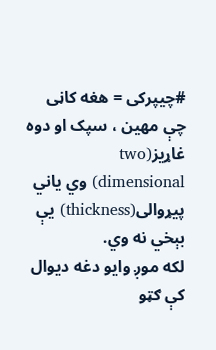#چيپرکی = هغه کاڼی چې مهين ، سپک او دوه غاړيز(two dimensional) وي ياني پيړوالی(thickness) يې بېخي نه وي.
لکه موږ وايو دغه ديوال کې ګټو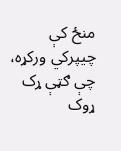منځ کې چيپرکي ورکړه، چې ګټې ړک ړوک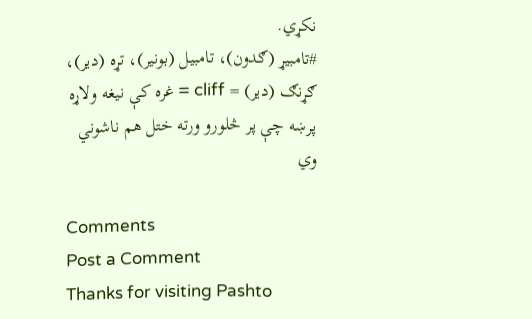نکړي.
#تامبيړ (ګدون)، تامبيل (بونير)، تړه (دير)، ګړنګ (دير) = cliff = غره کې نيغه ولاړه پرښه چې پر څلورو ورته ختل هم ناشوني وي

Comments
Post a Comment
Thanks for visiting Pashto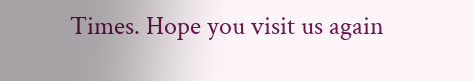Times. Hope you visit us again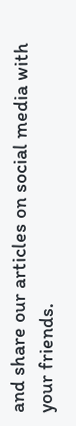and share our articles on social media with your friends.